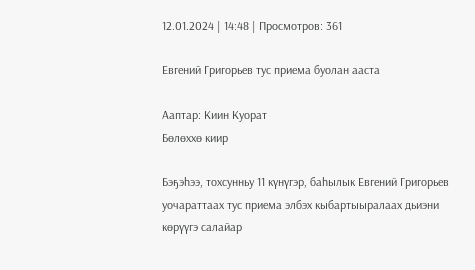12.01.2024 | 14:48 | Просмотров: 361

Евгений Григорьев тус приема буолан ааста

Ааптар: Киин Куорат
Бөлөххө киир

Бэҕэһээ, тохсунньу 11 күнүгэр, баһылык Евгений Григорьев уочараттаах тус приема элбэх кыбартыыралаах дьиэни көрүүгэ салайар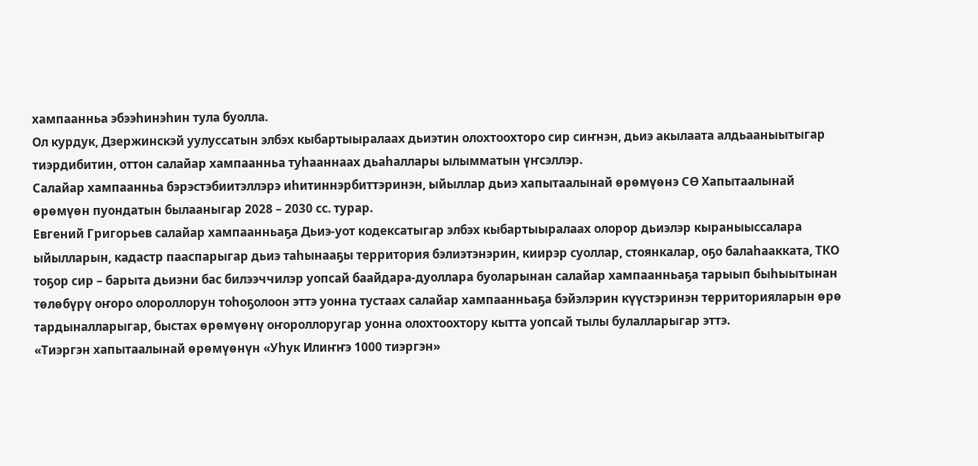хампаанньа эбээһинэһин тула буолла.
Ол курдук, Дзержинскэй уулуссатын элбэх кыбартыыралаах дьиэтин олохтоохторо сир сиҥнэн, дьиэ акылаата алдьааныытыгар тиэрдибитин, оттон салайар хампаанньа туһааннаах дьаһаллары ылымматын үҥсэллэр.
Салайар хампаанньа бэрэстэбиитэллэрэ иһитиннэрбиттэринэн, ыйыллар дьиэ хапытаалынай өрөмүөнэ СӨ Хапытаалынай өрөмүөн пуондатын былааныгар 2028 – 2030 сс. турар.
Евгений Григорьев салайар хампаанньаҕа Дьиэ-уот кодексатыгар элбэх кыбартыыралаах олорор дьиэлэр кыраныыссалара ыйылларын, кадастр пааспарыгар дьиэ таһынааҕы территория бэлиэтэнэрин, киирэр суоллар, стоянкалар, оҕо балаһаакката, ТКО тоҕор сир – барыта дьиэни бас билээччилэр уопсай баайдара-дуоллара буоларынан салайар хампаанньаҕа тарыып быһыытынан төлөбүрү оҥоро олороллорун тоһоҕолоон эттэ уонна тустаах салайар хампаанньаҕа бэйэлэрин күүстэринэн территорияларын өрө тардыналларыгар, быстах өрөмүөнү оҥороллоругар уонна олохтоохтору кытта уопсай тылы булалларыгар эттэ.
«Тиэргэн хапытаалынай өрөмүөнүн «Уһук Илиҥҥэ 1000 тиэргэн»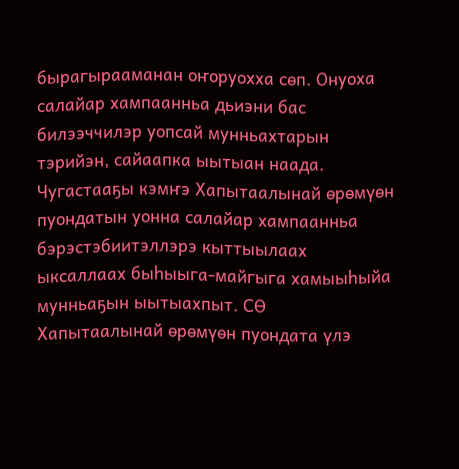бырагырааманан оҥоруохха сөп. Онуоха салайар хампаанньа дьиэни бас билээччилэр уопсай мунньахтарын тэрийэн, сайаапка ыытыан наада. Чугастааҕы кэмҥэ Хапытаалынай өрөмүөн пуондатын уонна салайар хампаанньа бэрэстэбиитэллэрэ кыттыылаах ыксаллаах быһыыга-майгыга хамыыһыйа мунньаҕын ыытыахпыт. СӨ Хапытаалынай өрөмүөн пуондата үлэ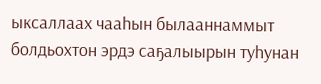ыксаллаах чааһын былааннаммыт болдьохтон эрдэ саҕалыырын туһунан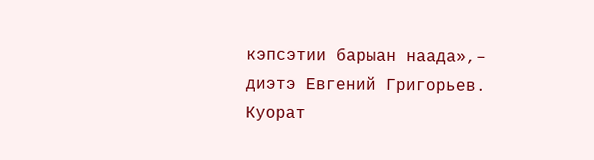кэпсэтии барыан наада»,– диэтэ Евгений Григорьев.
Куорат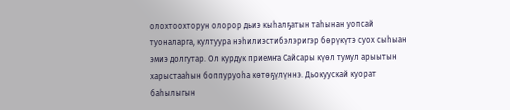олохтоохторун олорор дьиэ кыһалҕатын таһынан уопсай туоналарга, култуура нэһилиэстибэлэригэр бөрүкүтэ суох сыһыан эмиэ долгутар. Ол курдук приемҥа Сайсары күөл тумул арыытын харыстааһын боппуруоһа көтөҕүлүннэ. Дьокуускай куорат баһылыгын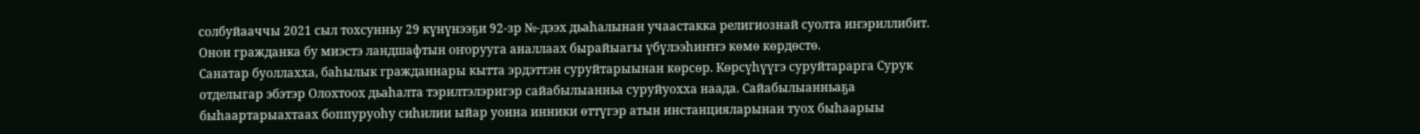солбуйааччы 2021 сыл тохсунньу 29 күнүнээҕи 92-зр №-дээх дьаһалынан учаастакка религиознай суолта иҥэриллибит. Онон гражданка бу миэстэ ландшафтын оҥорууга аналлаах бырайыагы үбүлээһиҥҥэ көмө көрдөстө.
Санатар буоллахха, баһылык гражданнары кытта эрдэттэн суруйтарыынан көрсөр. Көрсүһүүгэ суруйтарарга Сурук отделыгар эбэтэр Олохтоох дьаһалта тэрилтэлэригэр сайабылыанньа суруйуохха наада. Сайабылыанньаҕа быһаартарыахтаах боппуруоһу сиһилии ыйар уонна инники өттүгэр атын инстанцияларынан туох быһаарыы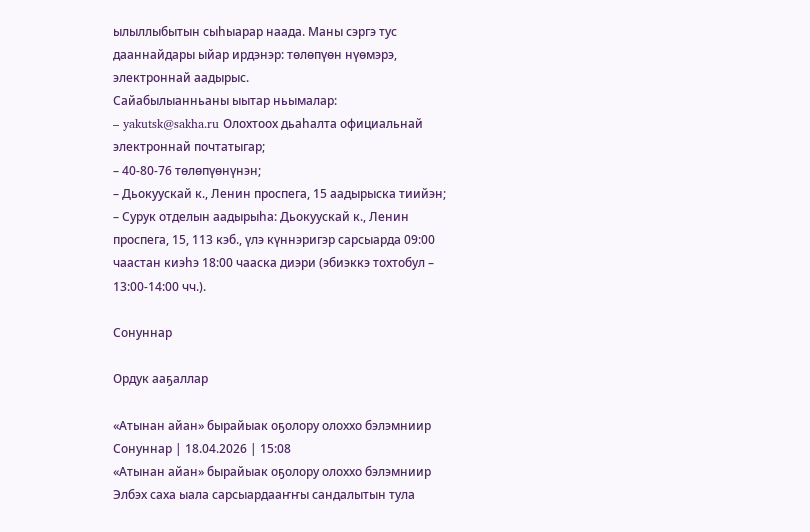ылыллыбытын сыһыарар наада. Маны сэргэ тус дааннайдары ыйар ирдэнэр: төлөпүөн нүөмэрэ, электроннай аадырыс.
Сайабылыанньаны ыытар ньымалар:
– yakutsk@sakha.ru Олохтоох дьаһалта официальнай электроннай почтатыгар;
– 40-80-76 төлөпүөнүнэн;
– Дьокуускай к., Ленин проспега, 15 аадырыска тиийэн;
– Сурук отделын аадырыһа: Дьокуускай к., Ленин проспега, 15, 113 кэб., үлэ күннэригэр сарсыарда 09:00 чаастан киэһэ 18:00 чааска диэри (эбиэккэ тохтобул – 13:00-14:00 чч.).

Сонуннар

Ордук ааҕаллар

«Атынан айан» бырайыак оҕолору олоххо бэлэмниир
Сонуннар | 18.04.2026 | 15:08
«Атынан айан» бырайыак оҕолору олоххо бэлэмниир
Элбэх саха ыала сарсыардааҥҥы сандалытын тула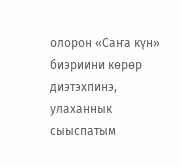олорон «Саҥа күн» биэриини көрөр диэтэхпинэ, улаханнык сыыспатым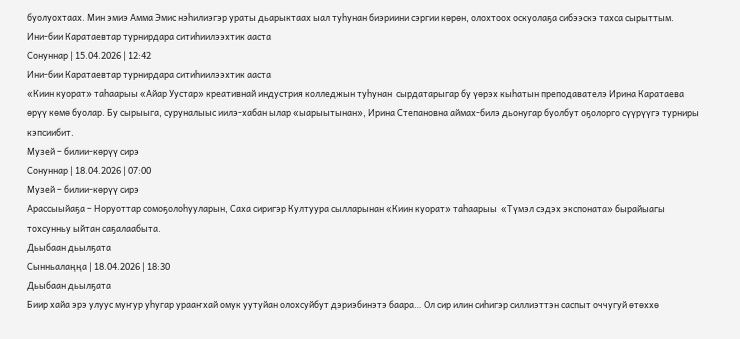буолуохтаах. Мин эмиэ Амма Эмис нэһилиэгэр ураты дьарыктаах ыал туһунан биэриини сэргии көрөн, олохтоох оскуолаҕа сибээскэ тахса сырыттым.
Ини-бии Каратаевтар турнирдара ситиһиилээхтик ааста
Сонуннар | 15.04.2026 | 12:42
Ини-бии Каратаевтар турнирдара ситиһиилээхтик ааста
«Киин куорат» таһаарыы «Айар Уустар» креативнай индустрия колледжын туһунан  сырдатарыгар бу үөрэх кыһатын преподавателэ Ирина Каратаева өрүү көмө буолар. Бу сырыыга, суруналыыс иилэ-хабан ылар «ыарыытынан», Ирина Степановна аймах-билэ дьонугар буолбут оҕолорго сүүрүүгэ турниры кэпсиибит.
Музей – билии-көрүү сирэ
Сонуннар | 18.04.2026 | 07:00
Музей – билии-көрүү сирэ
Арассыыйаҕа – Норуоттар сомоҕолоһууларын, Саха сиригэр Култуура сылларынан «Киин куорат» таһаарыы  «Түмэл сэдэх экспоната» бырайыагы тохсунньу ыйтан саҕалаабыта.
Дьыбаан дьылҕата
Сынньалаңңа | 18.04.2026 | 18:30
Дьыбаан дьылҕата
Биир хайа эрэ улуус муҥур уһугар урааҥхай омук уутуйан олохсуйбут дэриэбинэтэ баара… Ол сир илин сиһигэр силлиэттэн саспыт оччугуй өтөххө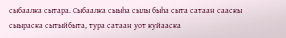сыбаалка сытара. Сыбаалка сыыһа сылы быһа сыта сатаан сааскы сыыраска сытыйбыта, тура сатаан уот куйааска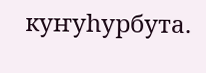куҥуһурбута.